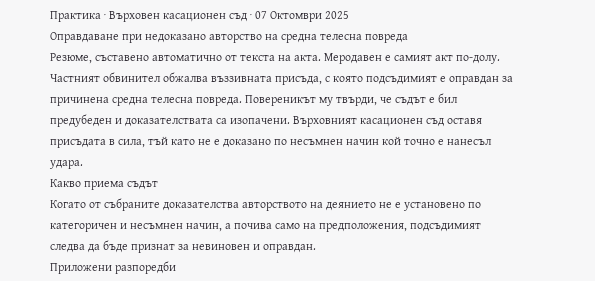Практика · Върховен касационен съд · 07 Октомври 2025
Оправдаване при недоказано авторство на средна телесна повреда
Резюме, съставено автоматично от текста на акта. Меродавен е самият акт по-долу.
Частният обвинител обжалва въззивната присъда, с която подсъдимият е оправдан за причинена средна телесна повреда. Повереникът му твърди, че съдът е бил предубеден и доказателствата са изопачени. Върховният касационен съд оставя присъдата в сила, тъй като не е доказано по несъмнен начин кой точно е нанесъл удара.
Какво приема съдът
Когато от събраните доказателства авторството на деянието не е установено по категоричен и несъмнен начин, а почива само на предположения, подсъдимият следва да бъде признат за невиновен и оправдан.
Приложени разпоредби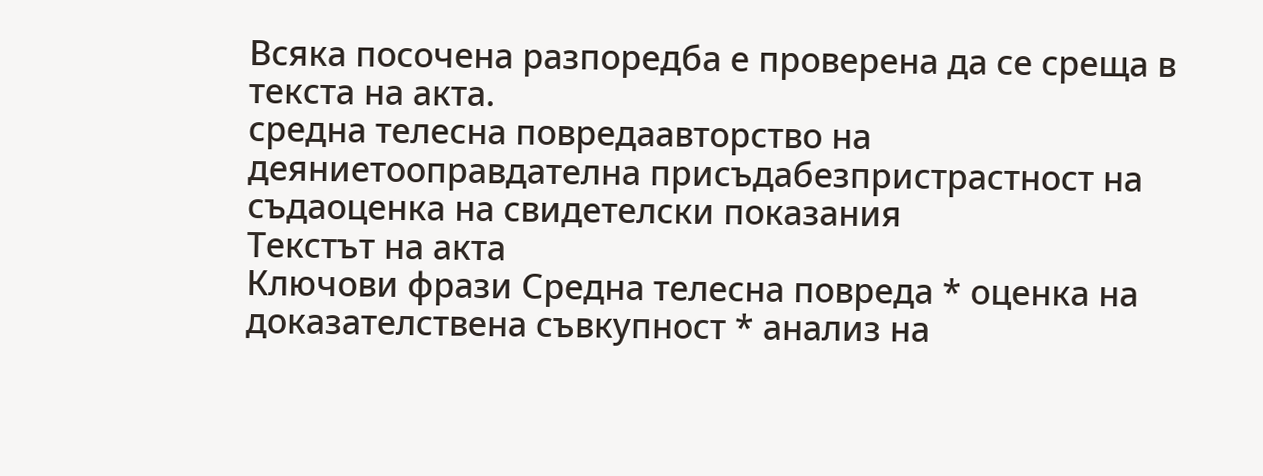Всяка посочена разпоредба е проверена да се среща в текста на акта.
средна телесна повредаавторство на деяниетооправдателна присъдабезпристрастност на съдаоценка на свидетелски показания
Текстът на акта
Ключови фрази Средна телесна повреда * оценка на доказателствена съвкупност * анализ на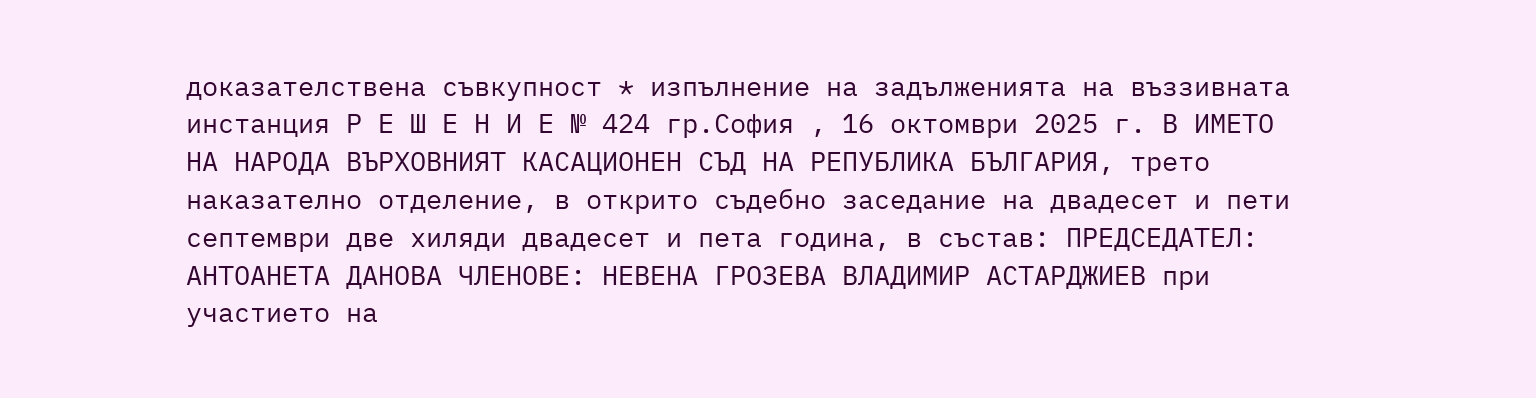доказателствена съвкупност * изпълнение на задълженията на въззивната инстанция Р Е Ш Е Н И Е № 424 гр.София , 16 октомври 2025 г. В ИМЕТО НА НАРОДА ВЪРХОВНИЯТ КАСАЦИОНЕН СЪД НА РЕПУБЛИКА БЪЛГАРИЯ, трето наказателно отделение, в открито съдебно заседание на двадесет и пети септември две хиляди двадесет и пета година, в състав: ПРЕДСЕДАТЕЛ: АНТОАНЕТА ДАНОВА ЧЛЕНОВЕ: НЕВЕНА ГРОЗЕВА ВЛАДИМИР АСТАРДЖИЕВ при участието на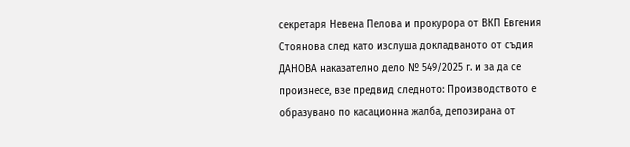секретаря Невена Пелова и прокурора от ВКП Евгения Стоянова след като изслуша докладваното от съдия ДАНОВА наказателно дело № 549/2025 г. и за да се произнесе, взе предвид следното: Производството е образувано по касационна жалба, депозирана от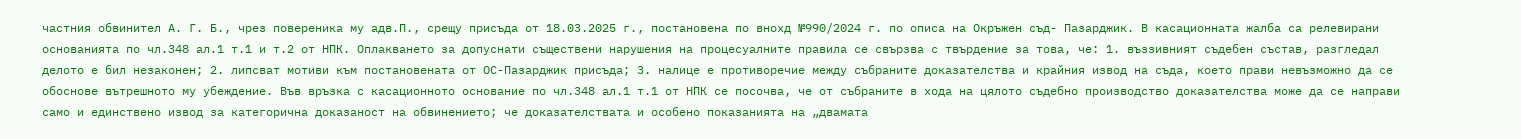частния обвинител А. Г. Б., чрез повереника му адв.П., срещу присъда от 18.03.2025 г., постановена по внохд №990/2024 г. по описа на Окръжен съд- Пазарджик. В касационната жалба са релевирани основанията по чл.348 ал.1 т.1 и т.2 от НПК. Оплакването за допуснати съществени нарушения на процесуалните правила се свързва с твърдение за това, че: 1. въззивният съдебен състав, разгледал делото е бил незаконен; 2. липсват мотиви към постановената от ОС-Пазарджик присъда; 3. налице е противоречие между събраните доказателства и крайния извод на съда, което прави невъзможно да се обоснове вътрешното му убеждение. Във връзка с касационното основание по чл.348 ал.1 т.1 от НПК се посочва, че от събраните в хода на цялото съдебно производство доказателства може да се направи само и единствено извод за категорична доказаност на обвинението; че доказателствата и особено показанията на „двамата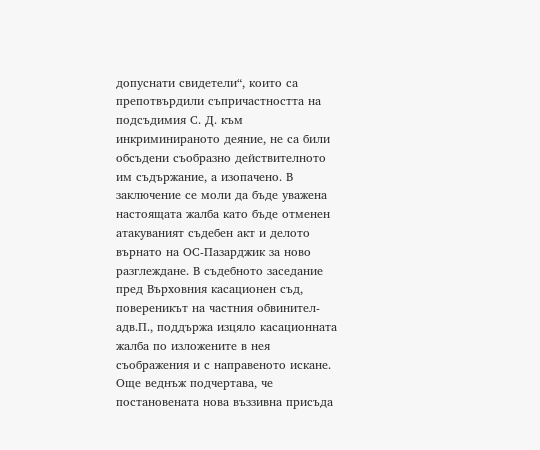допуснати свидетели“, които са препотвърдили съпричастността на подсъдимия С. Д. към инкриминираното деяние, не са били обсъдени съобразно действителното им съдържание, а изопачено. В заключение се моли да бъде уважена настоящата жалба като бъде отменен атакуваният съдебен акт и делото върнато на ОС-Пазарджик за ново разглеждане. В съдебното заседание пред Върховния касационен съд, повереникът на частния обвинител- адв.П., поддържа изцяло касационната жалба по изложените в нея съображения и с направеното искане. Още веднъж подчертава, че постановената нова въззивна присъда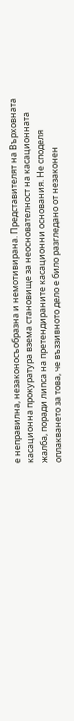е неправилна, незаконосъобразна и немотивирана. Представителят на Върховната касационна прокуратура взема становище за неоснователност на касационната жалба, поради липса на претендираните касационни основания. Не споделя оплакването за това, че въззивното дело е било разгледано от незаконен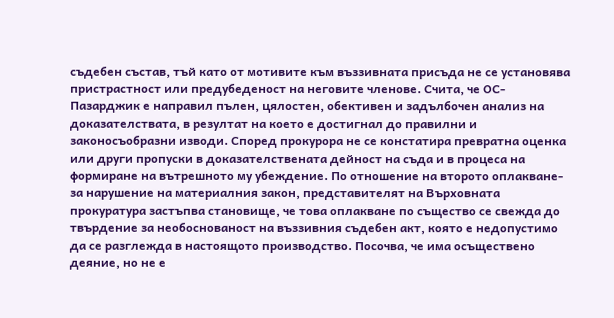съдебен състав, тъй като от мотивите към въззивната присъда не се установява пристрастност или предубеденост на неговите членове. Счита, че ОС-Пазарджик е направил пълен, цялостен, обективен и задълбочен анализ на доказателствата, в резултат на което е достигнал до правилни и законосъобразни изводи. Според прокурора не се констатира превратна оценка или други пропуски в доказателствената дейност на съда и в процеса на формиране на вътрешното му убеждение. По отношение на второто оплакване- за нарушение на материалния закон, представителят на Върховната прокуратура застъпва становище, че това оплакване по същество се свежда до твърдение за необоснованост на въззивния съдебен акт, която е недопустимо да се разглежда в настоящото производство. Посочва, че има осъществено деяние, но не е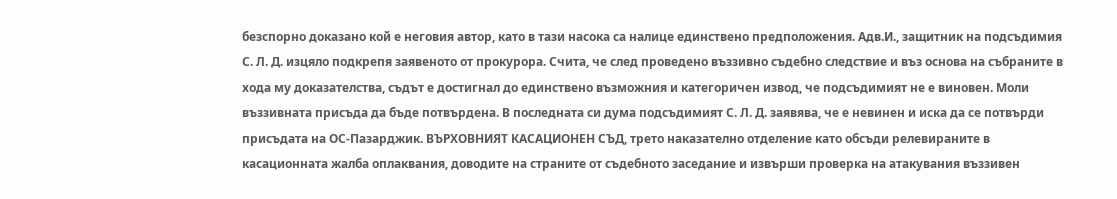безспорно доказано кой е неговия автор, като в тази насока са налице единствено предположения. Адв.И., защитник на подсъдимия С. Л. Д. изцяло подкрепя заявеното от прокурора. Счита, че след проведено въззивно съдебно следствие и въз основа на събраните в хода му доказателства, съдът е достигнал до единствено възможния и категоричен извод, че подсъдимият не е виновен. Моли въззивната присъда да бъде потвърдена. В последната си дума подсъдимият С. Л. Д. заявява, че е невинен и иска да се потвърди присъдата на ОС-Пазарджик. ВЪРХОВНИЯТ КАСАЦИОНЕН СЪД, трето наказателно отделение като обсъди релевираните в касационната жалба оплаквания, доводите на страните от съдебното заседание и извърши проверка на атакувания въззивен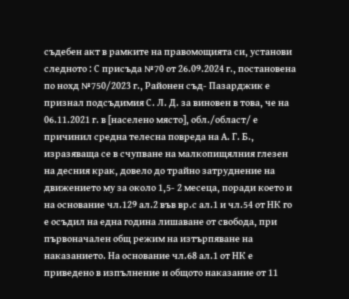съдебен акт в рамките на правомощията си, установи следното : С присъда №70 от 26.09.2024 г., постановена по нохд №750/2023 г., Районен съд- Пазарджик е признал подсъдимия С. Л. Д. за виновен в това, че на 06.11.2021 г. в [населено място], обл./област/ е причинил средна телесна повреда на А. Г. Б., изразяваща се в счупване на малкопищялния глезен на десния крак, довело до трайно затруднение на движението му за около 1,5- 2 месеца, поради което и на основание чл.129 ал.2 във вр.с ал.1 и чл.54 от НК го е осъдил на една година лишаване от свобода, при първоначален общ режим на изтърпяване на наказанието. На основание чл.68 ал.1 от НК е приведено в изпълнение и общото наказание от 11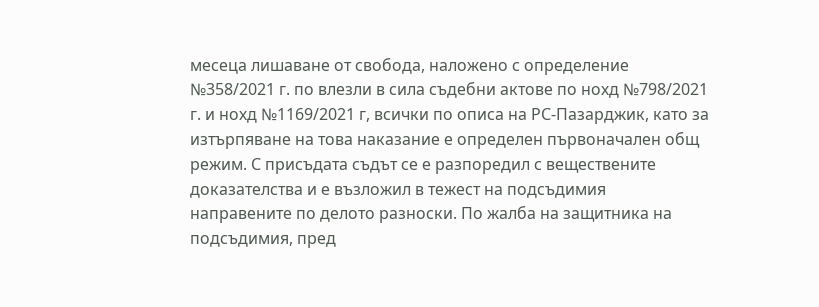месеца лишаване от свобода, наложено с определение №358/2021 г. по влезли в сила съдебни актове по нохд №798/2021 г. и нохд №1169/2021 г, всички по описа на РС-Пазарджик, като за изтърпяване на това наказание е определен първоначален общ режим. С присъдата съдът се е разпоредил с веществените доказателства и е възложил в тежест на подсъдимия направените по делото разноски. По жалба на защитника на подсъдимия, пред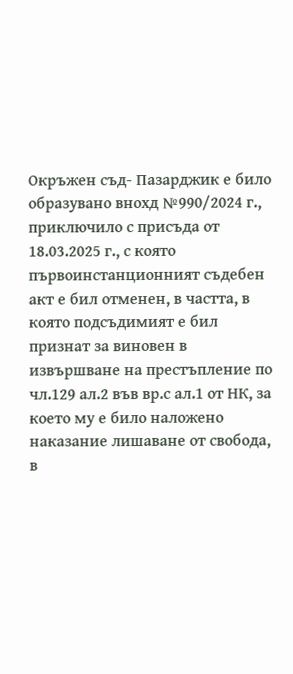Окръжен съд- Пазарджик е било образувано внохд №990/2024 г., приключило с присъда от 18.03.2025 г., с която първоинстанционният съдебен акт е бил отменен, в частта, в която подсъдимият е бил признат за виновен в извършване на престъпление по чл.129 ал.2 във вр.с ал.1 от НК, за което му е било наложено наказание лишаване от свобода, в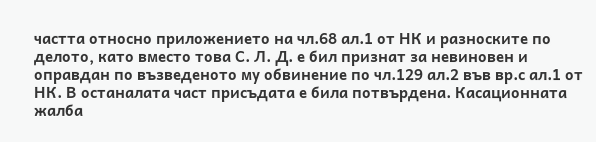частта относно приложението на чл.68 ал.1 от НК и разноските по делото, като вместо това С. Л. Д. е бил признат за невиновен и оправдан по възведеното му обвинение по чл.129 ал.2 във вр.с ал.1 от НК. В останалата част присъдата е била потвърдена. Касационната жалба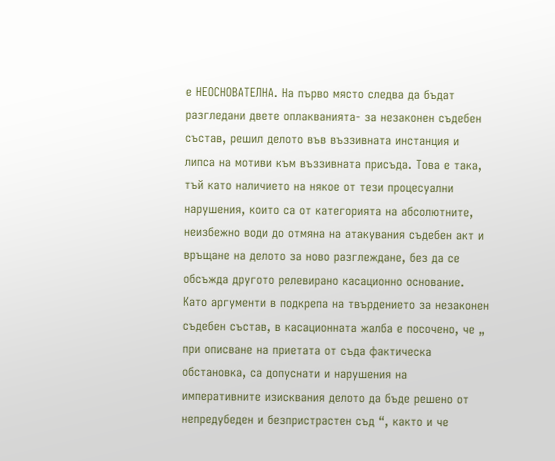е НЕОСНОВАТЕЛНА. На първо място следва да бъдат разгледани двете оплакванията- за незаконен съдебен състав, решил делото във въззивната инстанция и липса на мотиви към въззивната присъда. Това е така, тъй като наличието на някое от тези процесуални нарушения, които са от категорията на абсолютните, неизбежно води до отмяна на атакувания съдебен акт и връщане на делото за ново разглеждане, без да се обсъжда другото релевирано касационно основание. Като аргументи в подкрепа на твърдението за незаконен съдебен състав, в касационната жалба е посочено, че „ при описване на приетата от съда фактическа обстановка, са допуснати и нарушения на императивните изисквания делото да бъде решено от непредубеден и безпристрастен съд “, както и че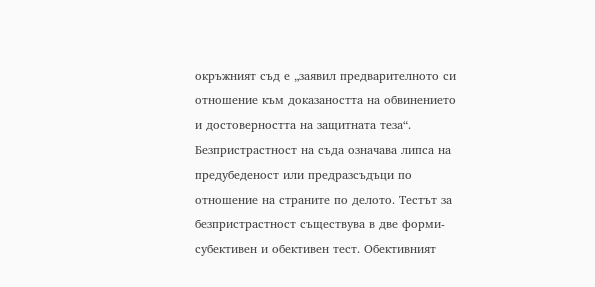окръжният съд е „заявил предварителното си отношение към доказаността на обвинението и достоверността на защитната теза“. Безпристрастност на съда означава липса на предубеденост или предразсъдъци по отношение на страните по делото. Тестът за безпристрастност съществува в две форми- субективен и обективен тест. Обективният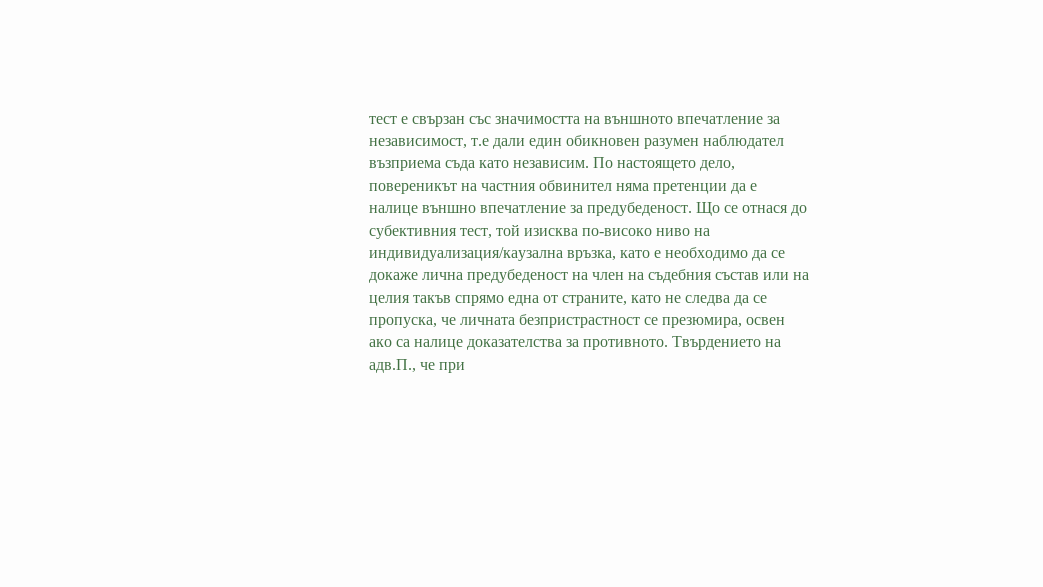тест е свързан със значимостта на външното впечатление за независимост, т.е дали един обикновен разумен наблюдател възприема съда като независим. По настоящето дело, повереникът на частния обвинител няма претенции да е налице външно впечатление за предубеденост. Що се отнася до субективния тест, той изисква по-високо ниво на индивидуализация/каузална връзка, като е необходимо да се докаже лична предубеденост на член на съдебния състав или на целия такъв спрямо една от страните, като не следва да се пропуска, че личната безпристрастност се презюмира, освен ако са налице доказателства за противното. Твърдението на адв.П., че при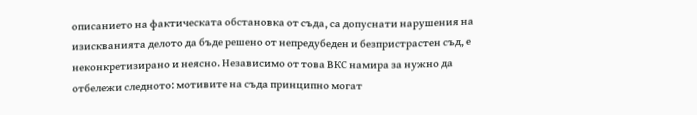описанието на фактическата обстановка от съда, са допуснати нарушения на изискванията делото да бъде решено от непредубеден и безпристрастен съд, е неконкретизирано и неясно. Независимо от това ВКС намира за нужно да отбележи следното: мотивите на съда принципно могат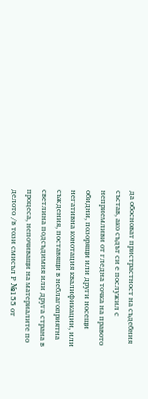да обосноват пристрастност на съдебния състав, ако съдът си е послужил с неприемливи от гледна точка на правото обидни, позорящи или други носещи негативна конотация квалификации, или съждения, поставящи в неблагоприятна светлина подсъдимия или друга страна в процеса, непочиващи на материалите по делото /в този смисъл Р №155 от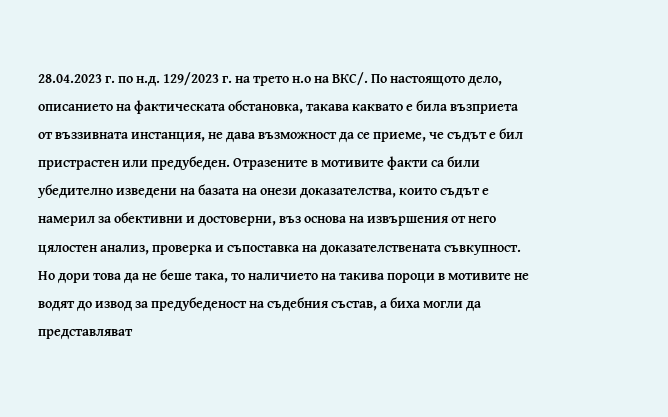28.04.2023 г. по н.д. 129/2023 г. на трето н.о на ВКС/. По настоящото дело, описанието на фактическата обстановка, такава каквато е била възприета от въззивната инстанция, не дава възможност да се приеме, че съдът е бил пристрастен или предубеден. Отразените в мотивите факти са били убедително изведени на базата на онези доказателства, които съдът е намерил за обективни и достоверни, въз основа на извършения от него цялостен анализ, проверка и съпоставка на доказателствената съвкупност. Но дори това да не беше така, то наличието на такива пороци в мотивите не водят до извод за предубеденост на съдебния състав, а биха могли да представляват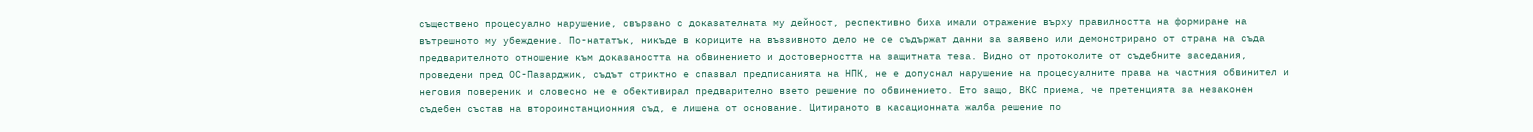съществено процесуално нарушение, свързано с доказателната му дейност, респективно биха имали отражение върху правилността на формиране на вътрешното му убеждение. По-нататък, никъде в кориците на въззивното дело не се съдържат данни за заявено или демонстрирано от страна на съда предварителното отношение към доказаността на обвинението и достоверността на защитната теза. Видно от протоколите от съдебните заседания, проведени пред ОС-Пазарджик, съдът стриктно е спазвал предписанията на НПК, не е допуснал нарушение на процесуалните права на частния обвинител и неговия повереник и словесно не е обективирал предварително взето решение по обвинението. Ето защо, ВКС приема, че претенцията за незаконен съдебен състав на второинстанционния съд, е лишена от основание. Цитираното в касационната жалба решение по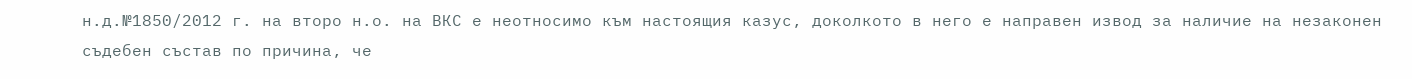н.д.№1850/2012 г. на второ н.о. на ВКС е неотносимо към настоящия казус, доколкото в него е направен извод за наличие на незаконен съдебен състав по причина, че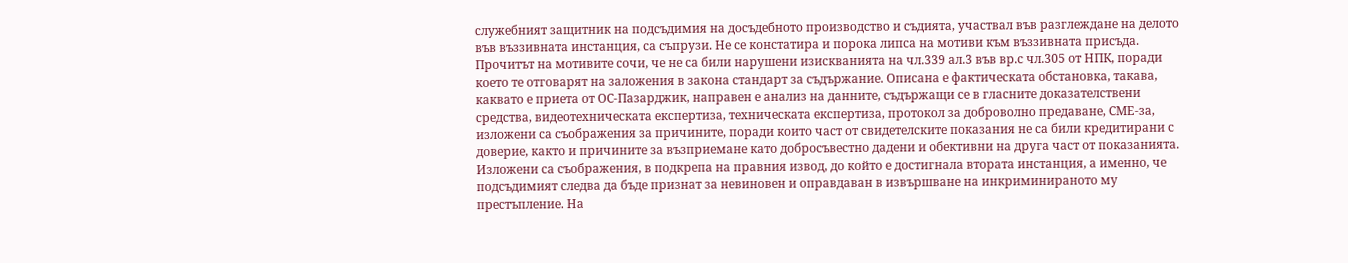служебният защитник на подсъдимия на досъдебното производство и съдията, участвал във разглеждане на делото във въззивната инстанция, са съпрузи. Не се констатира и порока липса на мотиви към въззивната присъда. Прочитът на мотивите сочи, че не са били нарушени изискванията на чл.339 ал.3 във вр.с чл.305 от НПК, поради което те отговарят на заложения в закона стандарт за съдържание. Описана е фактическата обстановка, такава, каквато е приета от ОС-Пазарджик, направен е анализ на данните, съдържащи се в гласните доказателствени средства, видеотехническата експертиза, техническата експертиза, протокол за доброволно предаване, СМЕ-за, изложени са съображения за причините, поради които част от свидетелските показания не са били кредитирани с доверие, както и причините за възприемане като добросъвестно дадени и обективни на друга част от показанията. Изложени са съображения, в подкрепа на правния извод, до който е достигнала втората инстанция, а именно, че подсъдимият следва да бъде признат за невиновен и оправдаван в извършване на инкриминираното му престъпление. На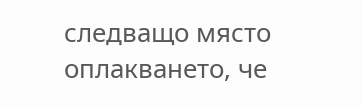следващо място оплакването, че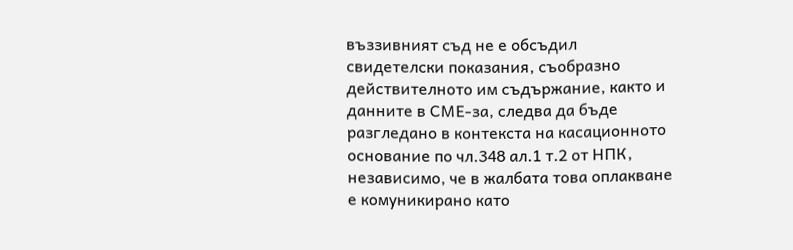въззивният съд не е обсъдил свидетелски показания, съобразно действителното им съдържание, както и данните в СМЕ-за, следва да бъде разгледано в контекста на касационното основание по чл.348 ал.1 т.2 от НПК, независимо, че в жалбата това оплакване е комуникирано като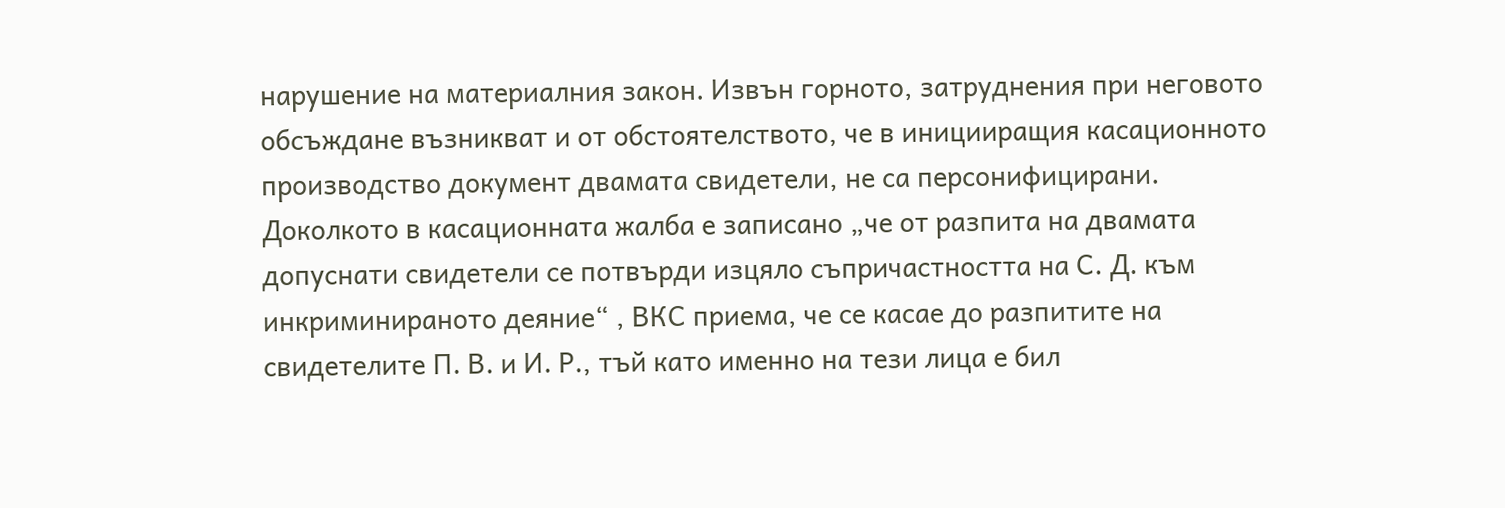нарушение на материалния закон. Извън горното, затруднения при неговото обсъждане възникват и от обстоятелството, че в иницииращия касационното производство документ двамата свидетели, не са персонифицирани. Доколкото в касационната жалба е записано „че от разпита на двамата допуснати свидетели се потвърди изцяло съпричастността на С. Д. към инкриминираното деяние“ , ВКС приема, че се касае до разпитите на свидетелите П. В. и И. Р., тъй като именно на тези лица е бил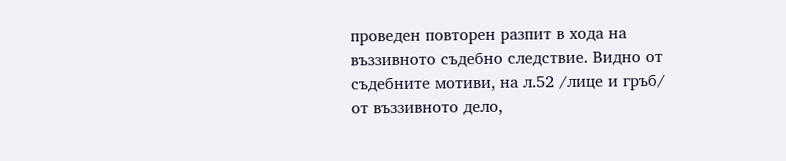проведен повторен разпит в хода на въззивното съдебно следствие. Видно от съдебните мотиви, на л.52 /лице и гръб/ от въззивното дело,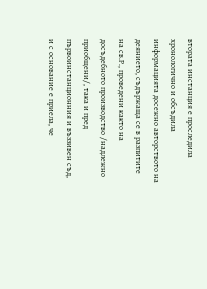втората инстанция е проследила хронологично и обсъдила информацията досежно авторството на деянието, съдържаща се в разпитите на св.Р., проведени както на досъдебното производство /надлежно приобщени/, така и пред първоинстанционния и въззивен съд, и с основание е приела, че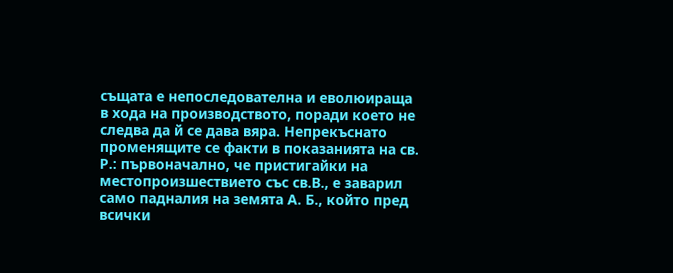същата е непоследователна и еволюираща в хода на производството, поради което не следва да й се дава вяра. Непрекъснато променящите се факти в показанията на св. Р.: първоначално, че пристигайки на местопроизшествието със св.В., е заварил само падналия на земята А. Б., който пред всички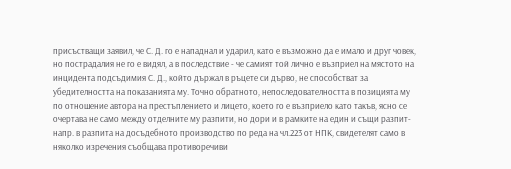присъстващи заявил, че С. Д. го е нападнал и ударил, като е възможно да е имало и друг човек, но пострадалия не го е видял, а в последствие - че самият той лично е възприел на мястото на инцидента подсъдимия С. Д., който държал в ръцете си дърво, не способстват за убедителността на показанията му. Точно обратното, непоследователността в позицията му по отношение автора на престъплението и лицето, което го е възприело като такъв, ясно се очертава не само между отделните му разпити, но дори и в рамките на един и същи разпит- напр. в разпита на досъдебното производство по реда на чл.223 от НПК, свидетелят само в няколко изречения съобщава противоречиви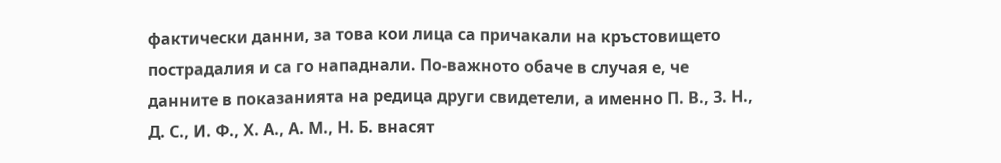фактически данни, за това кои лица са причакали на кръстовището пострадалия и са го нападнали. По-важното обаче в случая е, че данните в показанията на редица други свидетели, а именно П. В., З. Н., Д. С., И. Ф., Х. А., А. М., Н. Б. внасят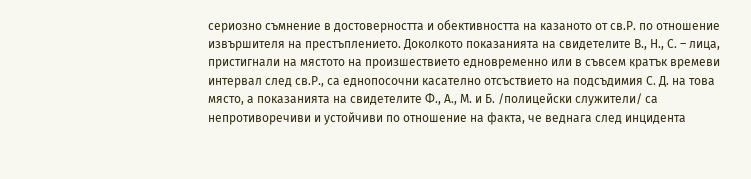сериозно съмнение в достоверността и обективността на казаното от св.Р. по отношение извършителя на престъплението. Доколкото показанията на свидетелите В., Н., С. – лица, пристигнали на мястото на произшествието едновременно или в съвсем кратък времеви интервал след св.Р., са еднопосочни касателно отсъствието на подсъдимия С. Д. на това място, а показанията на свидетелите Ф., А., М. и Б. /полицейски служители/ са непротиворечиви и устойчиви по отношение на факта, че веднага след инцидента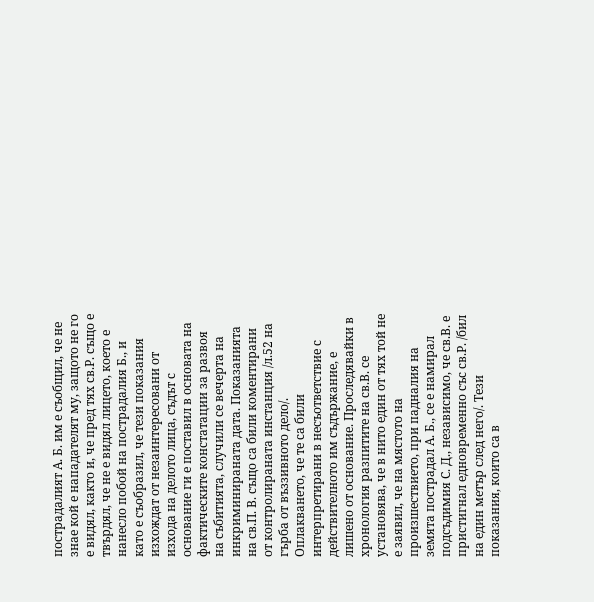пострадалият А. Б. им е съобщил, че не знае кой е нападателят му, защото не го е видял, както и, че пред тях св.Р. също е твърдял, че не е видял лицето, което е нанесло побой на пострадалия Б., и като е съобразил, че тези показания изхождат от незаинтересовани от изхода на делото лица, съдът с основание ги е поставил в основата на фактическите констатации за развоя на събитията, случили се вечерта на инкриминираната дата. Показанията на св.П. В. също са били коментирани от контролираната инстанция /л.52 на гърба от въззивното дело/. Оплакването, че те са били интерпретирани в несъответствие с действителното им съдържание, е лишено от основание. Проследявайки в хронология разпитите на св.В. се установява, че в нито един от тях той не е заявил, че на мястото на произшествието, при падналия на земята пострадал А. Б., се е намирал подсъдимия С. Д., независимо, че св.В. е пристигнал едновременно със св.Р. /бил на един метър след него/. Тези показания, които са в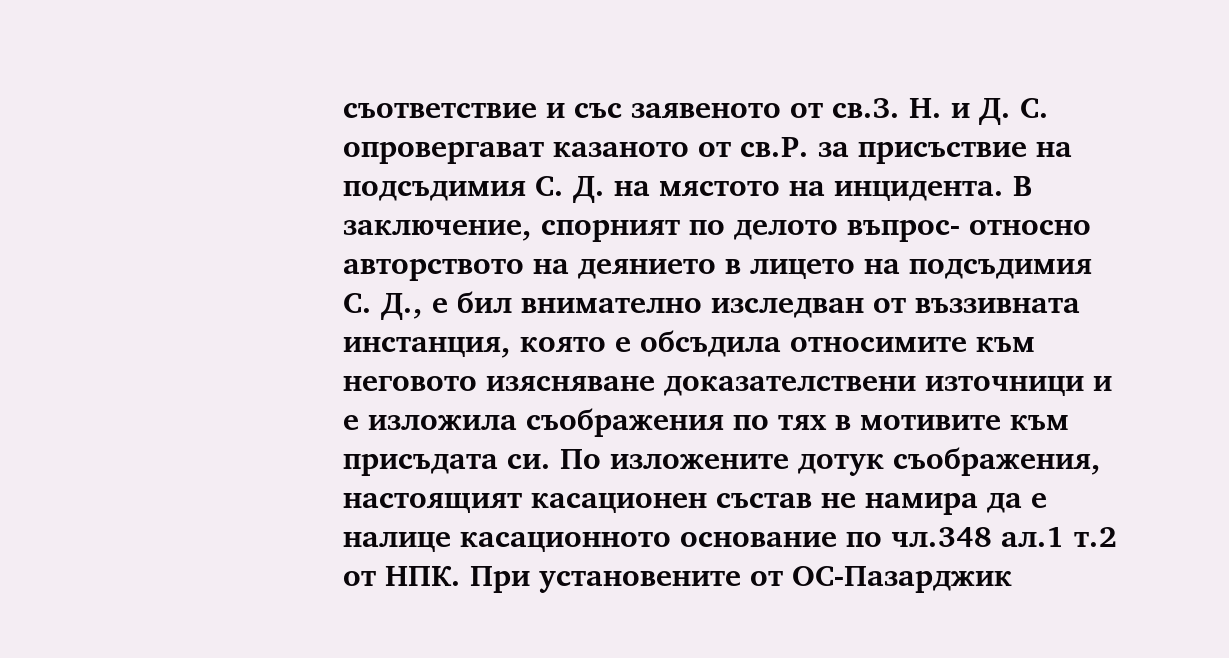съответствие и със заявеното от св.З. Н. и Д. С. опровергават казаното от св.Р. за присъствие на подсъдимия С. Д. на мястото на инцидента. В заключение, спорният по делото въпрос- относно авторството на деянието в лицето на подсъдимия С. Д., е бил внимателно изследван от въззивната инстанция, която е обсъдила относимите към неговото изясняване доказателствени източници и е изложила съображения по тях в мотивите към присъдата си. По изложените дотук съображения, настоящият касационен състав не намира да е налице касационното основание по чл.348 ал.1 т.2 от НПК. При установените от ОС-Пазарджик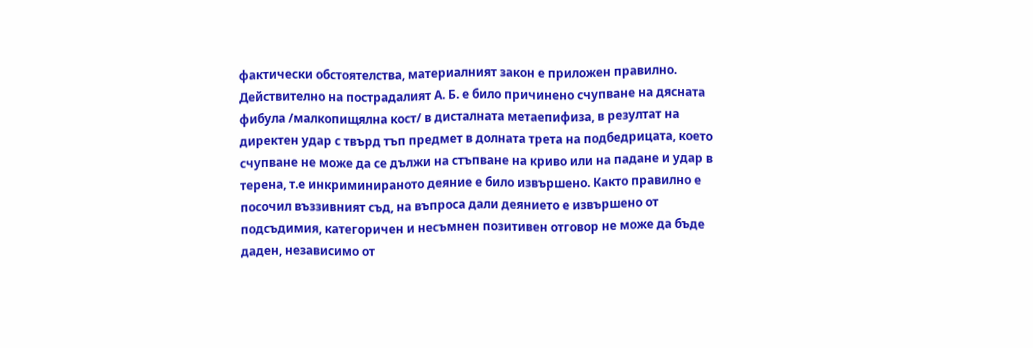фактически обстоятелства, материалният закон е приложен правилно. Действително на пострадалият А. Б. е било причинено счупване на дясната фибула /малкопищялна кост/ в дисталната метаепифиза, в резултат на директен удар с твърд тъп предмет в долната трета на подбедрицата, което счупване не може да се дължи на стъпване на криво или на падане и удар в терена, т.е инкриминираното деяние е било извършено. Както правилно е посочил въззивният съд, на въпроса дали деянието е извършено от подсъдимия, категоричен и несъмнен позитивен отговор не може да бъде даден, независимо от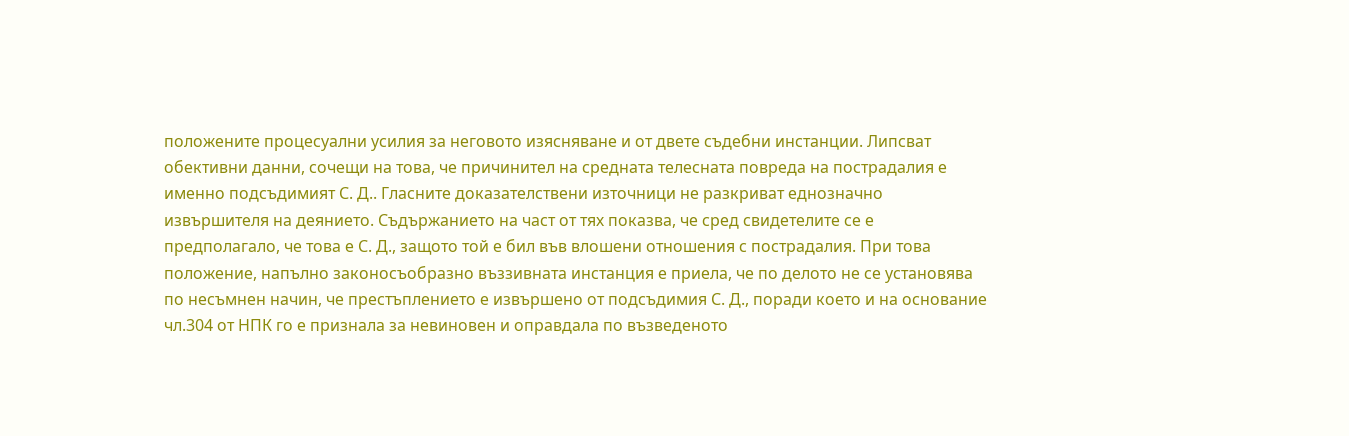положените процесуални усилия за неговото изясняване и от двете съдебни инстанции. Липсват обективни данни, сочещи на това, че причинител на средната телесната повреда на пострадалия е именно подсъдимият С. Д.. Гласните доказателствени източници не разкриват еднозначно извършителя на деянието. Съдържанието на част от тях показва, че сред свидетелите се е предполагало, че това е С. Д., защото той е бил във влошени отношения с пострадалия. При това положение, напълно законосъобразно въззивната инстанция е приела, че по делото не се установява по несъмнен начин, че престъплението е извършено от подсъдимия С. Д., поради което и на основание чл.304 от НПК го е признала за невиновен и оправдала по възведеното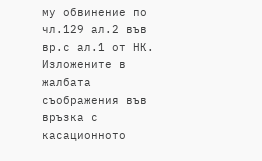му обвинение по чл.129 ал.2 във вр.с ал.1 от НК. Изложените в жалбата съображения във връзка с касационното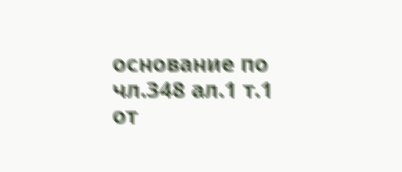основание по чл.348 ал.1 т.1 от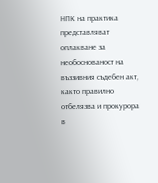НПК на практика представляват оплакване за необоснованост на въззивния съдебен акт, както правилно отбелязва и прокурора в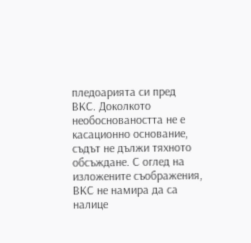пледоарията си пред ВКС. Доколкото необосноваността не е касационно основание, съдът не дължи тяхното обсъждане. С оглед на изложените съображения, ВКС не намира да са налице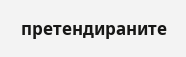претендираните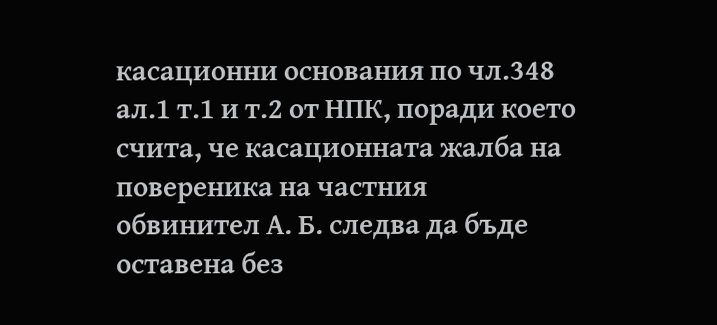касационни основания по чл.348 ал.1 т.1 и т.2 от НПК, поради което счита, че касационната жалба на повереника на частния обвинител А. Б. следва да бъде оставена без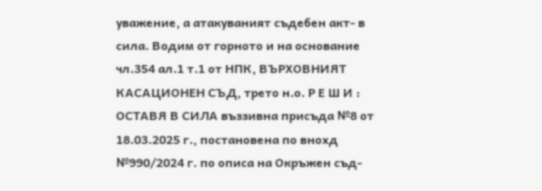уважение, а атакуваният съдебен акт- в сила. Водим от горното и на основание чл.354 ал.1 т.1 от НПК, ВЪРХОВНИЯТ КАСАЦИОНЕН СЪД, трето н.о. Р Е Ш И : ОСТАВЯ В СИЛА въззивна присъда №8 от 18.03.2025 г., постановена по внохд №990/2024 г. по описа на Окръжен съд-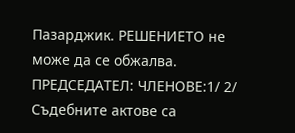Пазарджик. РЕШЕНИЕТО не може да се обжалва. ПРЕДСЕДАТЕЛ: ЧЛЕНОВЕ:1/ 2/
Съдебните актове са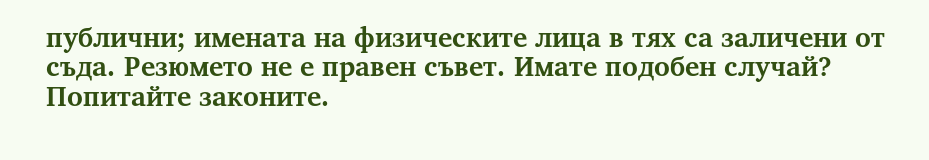публични; имената на физическите лица в тях са заличени от съда. Резюмето не е правен съвет. Имате подобен случай? Попитайте законите.